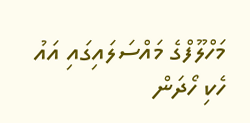މަހްލޫފްގެ މައްސަލައިގައި އައު ހެކި ހޯދަން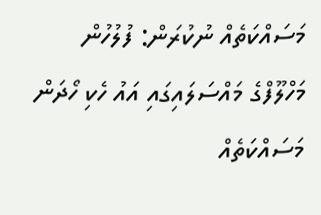މަސައްކަތެއް ނުކުރަން: ފުލުހުން
މަހްލޫފްގެ މައްސަލައިގައި އައު ހެކި ހޯދަން މަސައްކަތެއް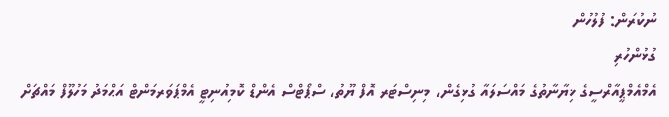ނުކުރަން: ފުލުހުން
ގުޅުންހުރި
އެމްއެމްޕީއާރްސީގެ ޚިޔާނާތުގެ މައްސަލައާ ގުޅިގެން، މިނިސްޓަރ އޮފް ޔޫތު، ސްޕޯޓްސް އެންޑް ކޮމިއުނިޓީ އެމްޕަވަރމަންޓް އަޙްމަދު މަހުލޫފް މައްޗަށް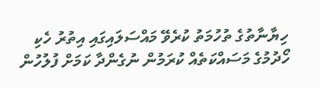ހިޔާނާތުގެ ތުހުމަތު ކުރެވޭ މައްސަލައިގައި އިތުރު ހެކި ހޯދުމުގެ މަސައްކަތެއް ކުރަމުން ނުގެންދާ ކަމަށް ފުލުހުން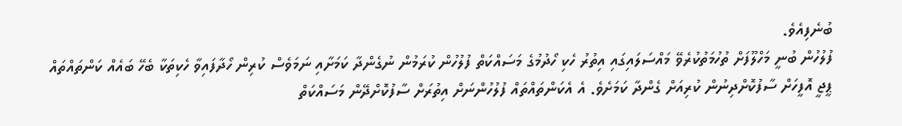ބުނެފިއެވެ.
ފުލުހުން ބުނީ މަހްލޫފަށް ތުހުމަތުކުރެވޭ މައްސަލައިގައި އިތުރު ހެކި ހޯދުމުގެ މަސައްކަތް ފުލުހުން ކުރަމުން ނުގެންދާ ކަމަށާއި ނަމަވެސް ކުރިން ހޯދާފައިވާ ހެކިތަކާ ބެހޭ ބައެއް ކަންތައްތައް ޕީޖީ އޮފީހަށް ސާފުކޮށްދިނުން ކުރިއަށް ގެންދާ ކަމަށެވެ. އެ އެކަންތައްތައް ފުލުހުންނަށް އިތުރަށް ސާފުކޮށްދޭން މަސައްކަތް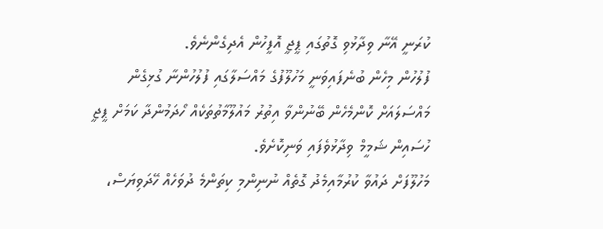ކުރަނީ އޭނާ ވިދާޅުވި ގޮތުގައި ޕީޖީ އޮފީހުން އެދިގެންނެވެ.
ފުލުހުން މިހެން ބުނެފައިވަނީ މަހުލޫފުގެ މައްސަލާގައި ފުލުހުންނާ ގުޅިގެން މައްސަލައަށް ކޮންމެހެން ބޭނުންވާ އިތުރު މައުލޫމާތުތަކެއް ހޯދަމުންދާ ކަމަށް ޕީޖީ ހުސައިން ޝަމީމް ވިދާޅުވެފައި ވަނިކޮށެވެ.
މަހުލޫފަށް ދައުވާ ކުރުމާއިމެދު ގޮތެއް ނުނިންމި ކިތަންމެ ދުވަހެއް ހޭދަވިޔަސް،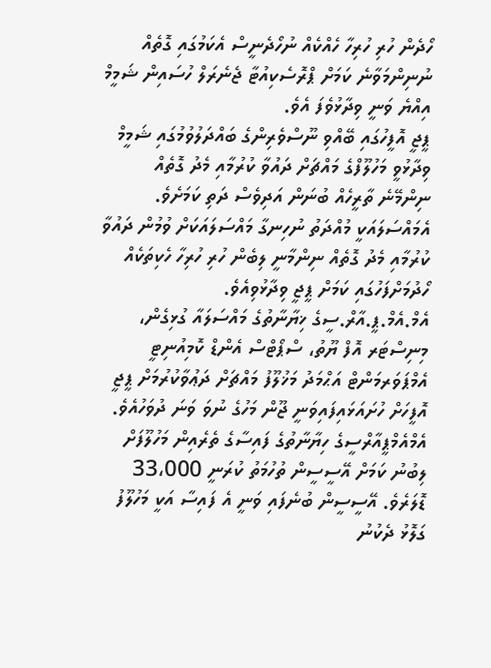ހޯދެން ހުރި ހުރިހާ ހެއްކެއް ނުހޯދެނީސް އެކަމުގައި ގޮތެއް ނުނިންމަވާނެ ކަމަށް ޕްރޮސެކިއުޓާ ޖެނެރަލް ހުސައިން ޝަމީމް އިއްޔެ ވަނީ ވިދާޅުވެފަ އެވެ.
ޕީޖީ އޮފީހުގައި ބޭއްވި ނޫސްވެރިންގެ ބައްދަލުވުމުގައި ޝަމީމް ވިދާޅުވީ މަހުލޫފްގެ މައްޗަށް ދައުވާ ކުރުމާއި މެދު ގޮތެއް ނިންމޭނެ ތާރީހެއް ބުނަން އަދިވެސް ދަތި ކަމަށެވެ. އެމައްސަލައަކީ މުއްދަތު ނުހިނގާ މައްސަލައަކަށް ވުމުން ދައުވާ ކުރުމާއި މެދު ގޮތެއް ނިންމާނީ ލިބެން ހުރި ހުރިހާ ހެކިތަކެއް ހޯދުމަށްފަހުގައި ކަމަށް ޕީޖީ ވިދާޅުވިއެވެ.
އެމް.އެމް.ޕީ.އާރް.ސީގެ ޚިޔާނާތުގެ މައްސަލައާ ގުޅިގެން، މިނިސްޓަރ އޮފް ޔޫތު، ސްޕޯޓްސް އެންޑް ކޮމިއުނިޓީ އެމްޕަވަރމަންޓް އަޙްމަދު މަޚުލޫފު މައްޗަށް ދަޢުވާކުރުމަށް ޕީޖީ އޮފީހަށް ހުށައަޅައިފައިވަނީ ޖޫން މަހުގެ ނުވަ ވަނަ ދުވަހުއެވެ.
އެމްއެމްޕީއާރްސީގެ ހިޔާނާތުގެ ފައިސާގެ ތެރެއިން މަހުލޫފަށް ލިބުނު ކަމަށް އޭސީސީން ތުހުމަތު ކުރަނީ 33،000 ޑޮލަރެވެ. އޭސީސީން ބުނެފައި ވަނީ އެ ފައިސާ އަކީ މަހުލޫފު ގަލޮޅު ދެކުނު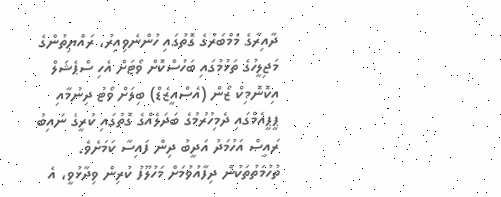ދާއިރާގެ މެމްބަރުގެ ގޮތުގައި ހުންނެވިއިރު، ރައްޔިތުންގެ މަޖިލީހުގެ ތަޅުމުގައި ބަހުސްކޮށް ވޯޓަށް އެހި ސްޕެޝަލް އިކޮނޮމިކް ޒޯން (އެސްއީޒެޑް) ބިލަށް ވޯޓު ދިނުމާއި ޕީޕީއެމްގައި ދެމިހުރުމުގެ ބަދަލެއްގެ ގޮތުގައި ކުރީގެ ނައިބު ރައީސް އަހުމަދު އަދީބު ދިން ފައިސާ ކަމަށެވެ.
ތުހުމަތުތަކުން ދިފާއުވުމަށް މަހުލޫފު ކުރިން ވިދާޅުވީ، އެ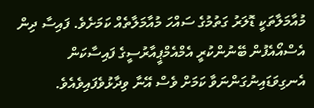މުއާމަލާތަކީ ޑޮލަރު ގަތުމުގެ ސައްހަ މުއާމަލާތެއް ކަމަށެވެ. ފައިސާ ދިން އެސްއޯއެފުން ބޭނުންކުރީ އެމްއެމްޕީއާރުސީގެ ފައިސާކަން އެނގިވަޑައިނުގަންނަވާ ކަމަށް ވެސް އޭނާ ވިދާޅުވެފައިވެއެވެ.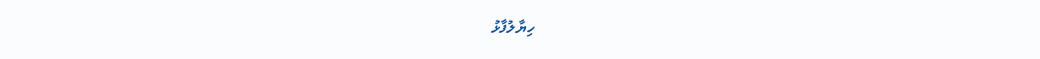ހިޔާލުފާޅު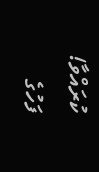ކުރައްވާ!
ފަހުގެ